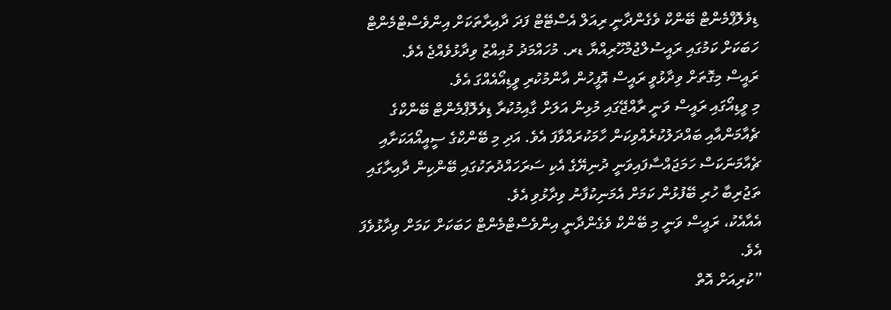ޑިވެލޮޕްމެންޓް ބޭންކް ވެގެންދާނީ ރިއަލް އެސްޓޭޓް ފަދަ ދާއިރާތަކަށް އިންވެސްޓްމެންޓް ހަބަކަށް ކަމުގައި ރައީސުލްޖުމްހޫރިއްޔާ ޑރ. މުހައްމަދު މުއިއްޒު ވިދާޅުވެއްޖެ އެވެ.
ރައީސް މިގޮތަށް ވިދާޅުވީ ރައީސް އޮފީހުން އާންމުކުރި ވީޑިއޯއެއްގަ އެވެ.
މި ވީޑިއޯގައި ރައީސް ވަނީ ރާއްޖޭގައި މުޅިން އަލަށް ގާއިމުކުރާ ޑިވެލޮޕްމެންޓް ބޭންކްގެ ޗެއާމަންއާއި ބައްދަލުކުރެއްވިކަން ހާމަކުރައްވާފަ އެވެ. އަދި މި ބޭންކްގެ ސީއީއޯއަކަށާއި ޗެއާމަނަކަސް ހަމަޖައްސާފައިވަނީ ދުނިޔޭގެ އެކި ސަރަހައްދުތަކުގައި ބޭންކިން ދާއިރާގައި ތަޖުރިބާ ހުރި ބޭފުޅުން ކަމަށް އެމަނިކުފާނު ވިދާޅުވި އެވެ.
އެއާއެކު، ރައީސް ވަނީ މި ބޭންކް ވެގެންދާނީ އިންވެސްޓްމެންޓް ހަބަކަށް ކަމަށް ވިދާޅުވެފަ އެވެ.
”ކުރިއަށް އޮތް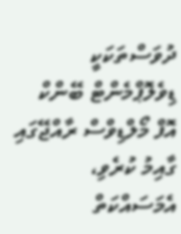ދުވަސްތަކަކީ ޑިވެލޮޕްމެންޓް ބޭންކް އޮފް މޯލްޑިވްސް ރާއްޖޭގައި ގާއިމު ކުރެވި، އެމަސައްކަތް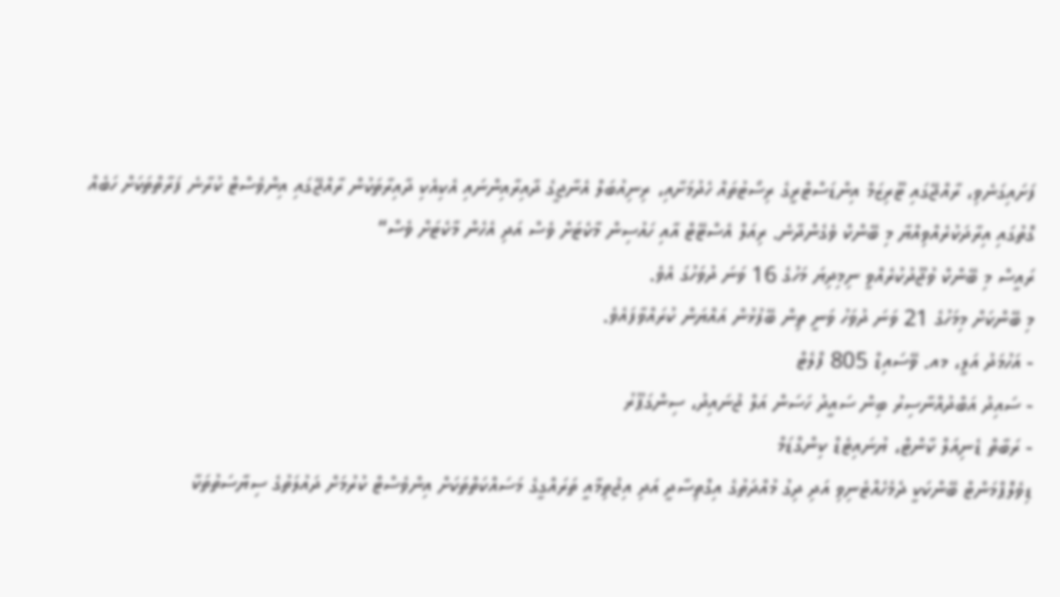ފަށައިގަނެވި، ރާއްޖޭގައި ޓޫރިޒަމް އިންޑަސްޓްރީގެ ރިސޯޓުތައް ހެދުމަށާއި، ރިނިއުބަލް އެނާޖީގެ ދާއިރާއިންނައި އެކިއެކި ދާއިރާތަކުން ރާއްޖޭގައި އިންވެސްޓް ކުރާނެ ފަރާތްތަކަށް ހަބެއް ގޮތުގައި އިރާދަކުރެއްވިއްޔާ މި ބޭންކް ވެގެންދާނެ. ރިއަލް އެސްޓޭޓް އާއި ހައުސިން މާކެޓަށް ވެސް އަދި އެހެން މާކެޓަށް ވެސް“
ރައީސް މި ބޭންކް ވުޖޫދުކުރެއްވީ ނިމިދިޔަ މަހުގެ 16 ވަނަ ދުވަހުގަ އެވެ.
މި ބޭންކަށް މިމަހުގެ 21 ވަނަ ދުވަހު ވަނީ ތިން ބޭފުޅުން އައްޔަން ކުރައްވާފައެވެ.
- އަހުމަދު އަލީ، މއ. ވޭސައިޑް 805 ފްލެޓް
- ސައިދު އަބްދުއްނާސިރު ބިން ސައީދު ހަސަން އަލް ޖުނައިދު، ސިންގަޕޫރު
- ރަބާތް ޑެނިއަލް ކާންޓް، ޔުނައިޓެޑް ކިންގްޑަމް
ޑިވެލޮޕްމަންޓް ބޭންކަކީ ދެމެހެއްޓެނިވި އަދި ދިގު މުއްދަތުގެ އިގްތިސާދީ އަދި އިޖުތިމާއީ ތަރައްގީގެ މަސައްކަތްތަކަށް އިންވެސްޓް ކުރުމަށް ދައުލަތުގެ ސިޔާސަތުތަކާ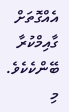އެއްގޮތަށް ގާއިމްކުރާ ބޭންކެކެވެ. މި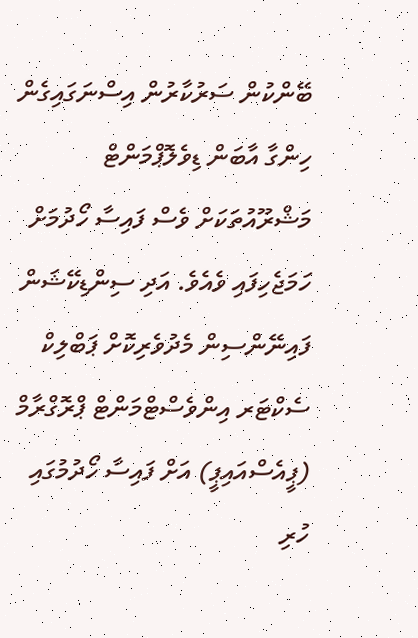ބޭންކުން ސަރުކާރުން އިސްނަގައިގެން ހިންގާ އާބަން ޑިވެލޮޕްމަންޓް މަޝްރޫއުތަކަށް ވެސް ފައިސާ ހޯދުމަށް ހަމަޖެހިފައި ވެއެވެ. އަދި ސިންޑިކޭޝަން ފައިނޭންސިން މެދުވެރިކޮށް ޕަބްލިކް ސެކްޓަރ އިންވެސްޓްމަންޓް ޕްރޮގްރާމް (ޕީއެސްއައިޕީ) އަށް ފައިސާ ހޯދުމުގައި ހުރި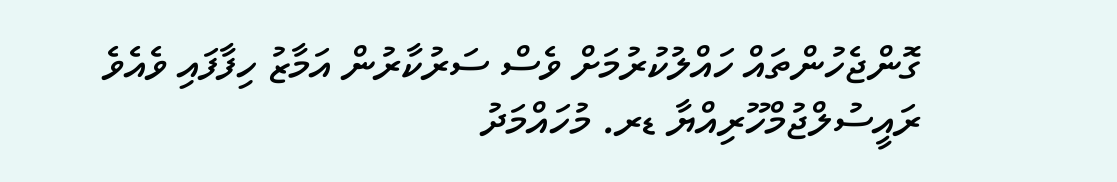ގޮންޖެހުންތައް ހައްލުކުރުމަށް ވެސް ސަރުކާރުން އަމާޒު ހިފާފައި ވެއެވެ
ރައީސުލްޖުމްހޫރިއްޔާ ޑރ. މުހައްމަދު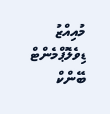މުއިއްޒު ޑިވެލޮޕްމެންޓް ބޭންކް